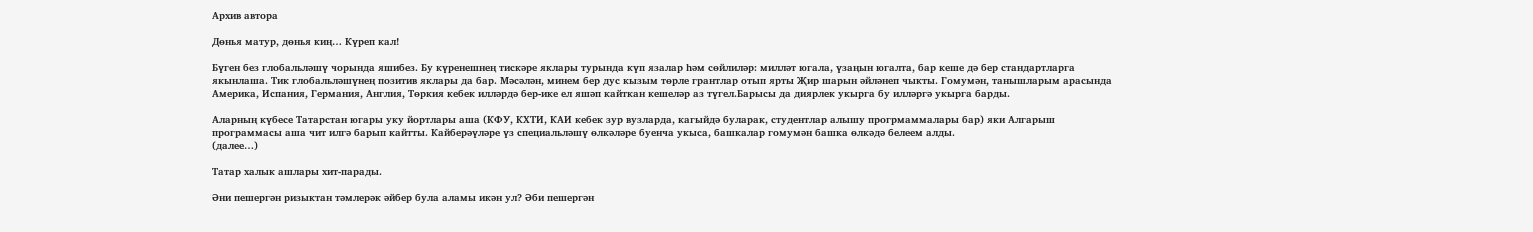Архив автора

Дөнья матур, дөнья киң… Күреп кал!

Бүген без глобальләшү чорында яшибез. Бу күренешнең тискәре яклары турында күп язалар һәм сөйлиләр: милләт югала, үзаңын югалта, бар кеше дә бер стандартларга якынлаша. Тик глобальләшүнең позитив яклары да бар. Мәсәлән, минем бер дус кызым төрле грантлар отып ярты Җир шарын әйләнеп чыкты. Гомумән, танышларым арасында Америка, Испания, Германия, Англия, Төркия кебек илләрдә бер-ике ел яшәп кайткан кешеләр аз түгел.Барысы да диярлек укырга бу илләргә укырга барды.

Аларның күбесе Татарстан югары уку йортлары аша (КФУ, КХТИ, КАИ кебек зур вузларда, кагыйдә буларак, студентлар алышу прогрмаммалары бар) яки Алгарыш программасы аша чит илгә барып кайтты. Кайберәүләре үз специальләшү өлкәләре буенча укыса, башкалар гомумән башка өлкәдә белеем алды.
(далее…)

Татар халык ашлары хит-парады.

Әни пешергән ризыктан тәмлерәк әйбер була аламы икән ул? Әби пешергән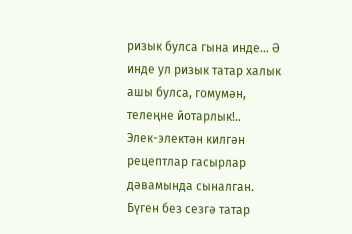ризык булса гына инде… Ә инде ул ризык татар халык ашы булса, гомумән, телеңне йотарлык!..
Элек-электән килгән рецептлар гасырлар дәвамында сыналган. Бүген без сезгә татар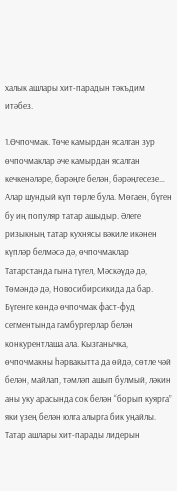халык ашлары хит-парадын тәкъдим итәбез.

1.Өчпочмак. Төче камырдан ясалган зур өчпочмаклар әче камырдан ясалган кечкенәләре, бәрәңге белән, бәрәңгесезе… Алар шундый күп төрле була. Мөгаен, бүген бу иң популяр татар ашыдыр. Әлеге ризыкның татар кухнясы вәкиле икәнен күпләр белмәсә дә, өчпочмаклар Татарстанда гына түгел, Мәскәүдә дә, Төмәндә дә, Новосибирсикида да бар. Бүгенге көндә өчпочмак фаст-фуд сегментында гамбургерлар белән конкурентлаша ала. Кызганычка, өчпочмакны һәрвакытта да өйдә, сөтле чәй белән, майлап, тәмләп ашып булмый, ләкин аны уку арасында сок белән “борып куярга” яки үзең белән юлга алырга бик уңайлы. Татар ашлары хит-парады лидерын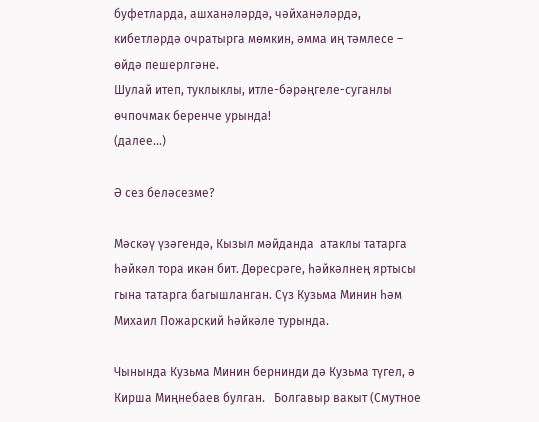буфетларда, ашханәләрдә, чәйханәләрдә, кибетләрдә очратырга мөмкин, әмма иң тәмлесе – өйдә пешерлгәне.
Шулай итеп, туклыклы, итле-бәрәңгеле-суганлы өчпочмак беренче урында!
(далее…)

Ә сез беләсезме?

Мәскәү үзәгендә, Кызыл мәйданда  атаклы татарга һәйкәл тора икән бит. Дөресрәге, һәйкәлнең яртысы гына татарга багышланган. Сүз Кузьма Минин һәм Михаил Пожарский һәйкәле турында.

Чынында Кузьма Минин бернинди дә Кузьма түгел, ә Кирша Миңнебаев булган.   Болгавыр вакыт (Смутное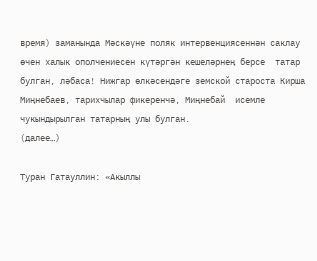время) заманында Мәскәүне поляк интервенциясеннән саклау өчен халык ополчениесен күтәргән кешеләрнең берсе  татар булган, ләбаса! Нижгар өлкәсендәге земской староста Кирша Миңнебаев, тарихчылар фикеренчә, Миңнебай  исемле чукындырылган татарның улы булган.
(далее…)

Туран Гатауллин: «Акыллы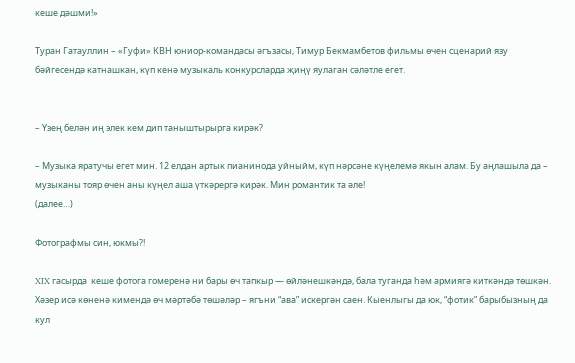кеше дәшми!»

Туран Гатауллин – «Гуфи» КВН юниор-командасы әгъзасы, Тимур Бекмамбетов фильмы өчен сценарий язу бәйгесендә катнашкан, күп кенә музыкаль конкурсларда җиңү яулаган сәләтле егет.


– Үзең белән иң элек кем дип таныштырырга кирәк?

– Музыка яратучы егет мин. 12 елдан артык пианинода уйныйм, күп нәрсәне күңелемә якын алам. Бу аңлашыла да – музыканы тояр өчен аны күңел аша үткәрергә кирәк. Мин романтик та әле!
(далее…)

Фотографмы син, юкмы?!

XIX гасырда  кеше фотога гомеренә ни бары өч тапкыр — өйләнешкәндә, бала туганда һәм армиягә киткәндә төшкән. Хәзер исә көненә кимендә өч мәртәбә төшәләр – ягъни “ава” искергән саен. Кыенлыгы да юк, “фотик” барыбызның да кул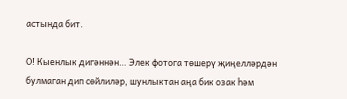астында бит.

О! Кыенлык дигәннән… Элек фотога төшерү җиңелләрдән булмаган дип сөйлиләр, шунлыктан аңа бик озак һәм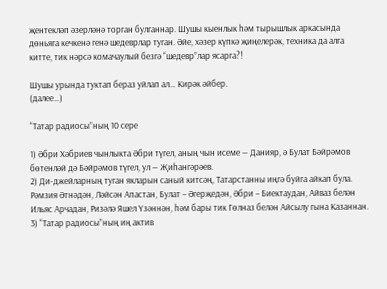җентекләп әзерләнә торган булганнар. Шушы кыенлык һәм тырышлык аркасында дөньяга кечкенә генә шедеврлар туган. Әйе, хәзер күпкә җиңелерәк, техника да алга китте, тик нәрсә комачаулый безгә “шедевр”лар ясарга?!

Шушы урында туктап бераз уйлап ал… Кирәк әйбер.
(далее…)

“Татар радиосы”ның 10 сере

1) Әбри Хәбриев чынлыкта Әбри түгел, аның чын исеме — Данияр, ә Булат Бәйрәмов бөтенләй дә Бәйрәмов түгел, ул — Җиһангәрәев.
2) Ди-джейларның туган якларын саный китсәң, Татарстанны иңгә буйга айкап була. Рәмзия Әтнәдән, Ләйсән Апастан, Булат – Әгерҗедән, Әбри – Биектаудан, Айваз белән Ильяс Арчадан, Ризәлә Яшел Үзәннән, һәм бары тик Гөлназ белән Айсылу гына Казаннан.
3) “Татар радиосы”ның иң актив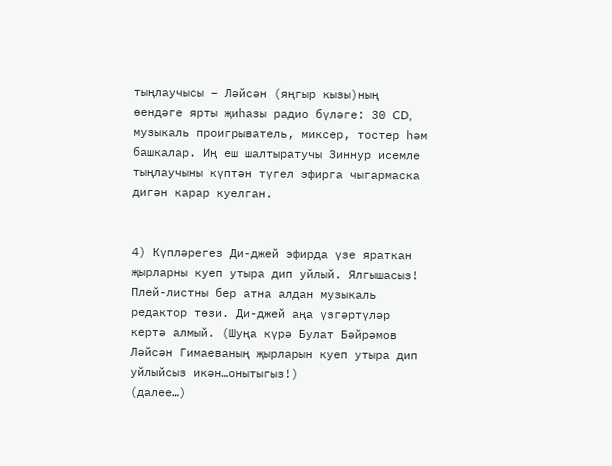тыңлаучысы – Ләйсән (яңгыр кызы)ның өендәге ярты җиһазы радио бүләге: 30 CD, музыкаль проигрыватель, миксер, тостер һәм башкалар. Иң еш шалтыратучы Зиннур исемле тыңлаучыны күптән түгел эфирга чыгармаска дигән карар куелган.


4) Күпләрегез Ди-джей эфирда үзе яраткан җырларны куеп утыра дип уйлый. Ялгышасыз! Плей-листны бер атна алдан музыкаль редактор төзи. Ди-джей аңа үзгәртүләр кертә алмый. (Шуңа күрә Булат Бәйрәмов Ләйсән Гимаеваның җырларын куеп утыра дип уйлыйсыз икән…онытыгыз!)
(далее…)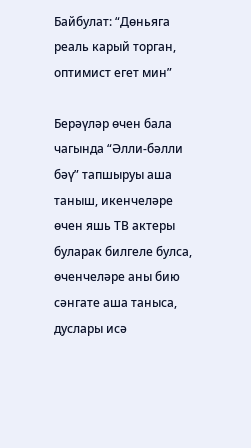Байбулат: “Дөньяга реаль карый торган, оптимист егет мин”

Берәүләр өчен бала чагында “Әлли-бәлли бәү” тапшыруы аша таныш, икенчеләре өчен яшь ТВ актеры буларак билгеле булса, өченчеләре аны бию сәнгате аша таныса, дуслары исә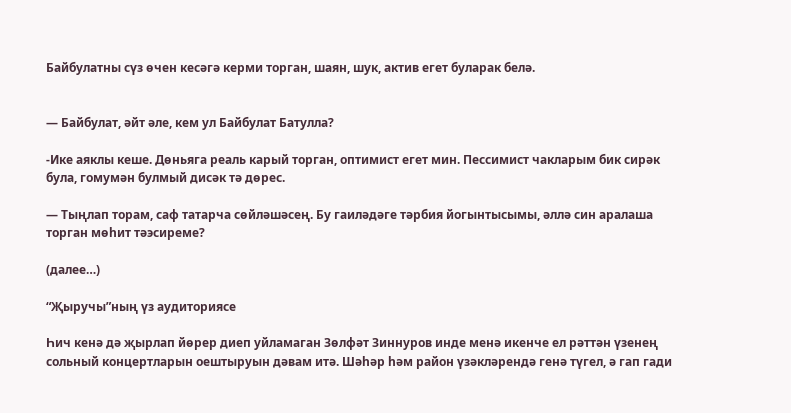Байбулатны сүз өчен кесәгә керми торган, шаян, шук, актив егет буларак белә.


— Байбулат, әйт әле, кем ул Байбулат Батулла?

-Ике аяклы кеше. Дөньяга реаль карый торган, оптимист егет мин. Пессимист чакларым бик сирәк була, гомумән булмый дисәк тә дөрес.

— Тыңлап торам, саф татарча сөйләшәсең. Бу гаиләдәге тәрбия йогынтысымы, әллә син аралаша торган мөһит тәэсиреме?

(далее…)

“Җыручы”ның үз аудиториясе

Һич кенә дә җырлап йөрер диеп уйламаган Зөлфәт Зиннуров инде менә икенче ел рәттән үзенең сольный концертларын оештыруын дәвам итә. Шәһәр һәм район үзәкләрендә генә түгел, ә гап гади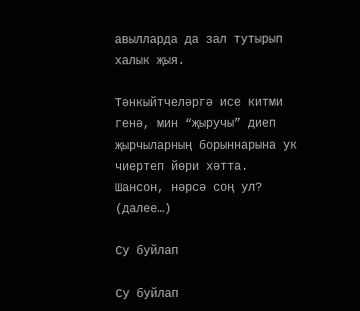авылларда да зал тутырып халык җыя.

Тәнкыйтчеләргә исе китми генә, мин “җыручы” диеп җырчыларның борыннарына ук чиертеп йөри хәтта.
Шансон, нәрсә соң ул? (далее…)

Су буйлап

Су буйлап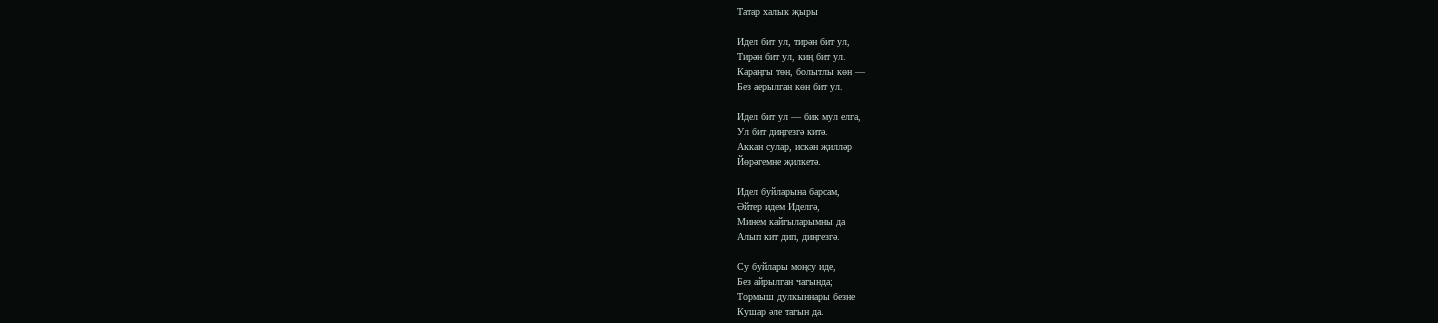Татар халык җыры

Идел бит ул, тирән бит ул,
Тирән бит ул, киң бит ул.
Караңгы төн, болытлы көн —
Без аерылган көн бит ул.

Идел бит ул — бик мул елга,
Ул бит диңгезгә китә.
Аккан сулар, искән җилләр
Йөрәгемне җилкетә.

Идел буйларына барсам,
Әйтер идем Иделгә,
Минем кайгыларымны да
Алып кит дип, диңгезгә.

Су буйлары моңсу иде,
Без айрылган чагында;
Тормыш дулкыннары безне
Кушар әле тагын да.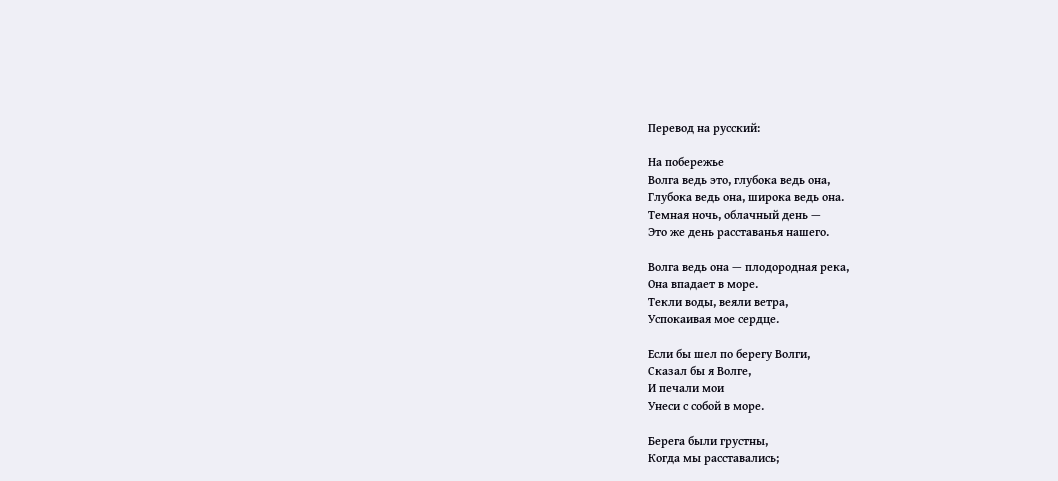Перевод на русский:

На побережье
Волга ведь это, глубока ведь она,
Глубока ведь она, широка ведь она.
Темная ночь, облачный день —
Это же день расставанья нашего.

Волга ведь она — плодородная река,
Она впадает в море.
Текли воды, веяли ветра,
Успокаивая мое сердце.

Если бы шел по берегу Волги,
Сказал бы я Волге,
И печали мои
Унеси с собой в море.

Берега были грустны,
Когда мы расставались;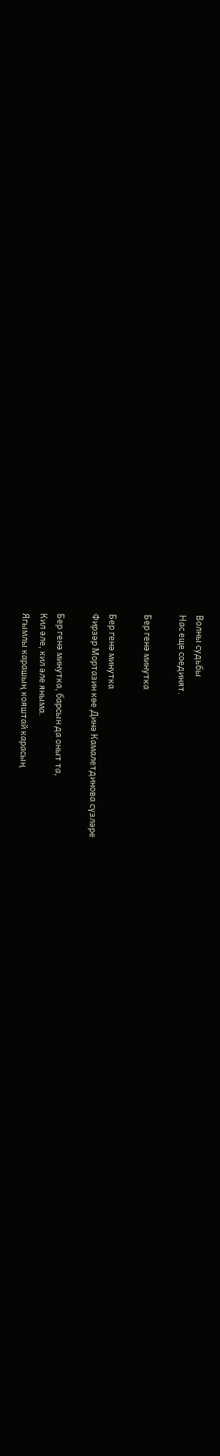Волны судьбы
Нас еще соединят.

Бер генә минутка

Бер генә минутка
Фирзәр Мортазин көе Динә Камалетдинова сүзләре

Бер генә минутка, барсын да оныт та,
Кил әле, кил әле яныма.
Ягымлы карашың кояштай карасың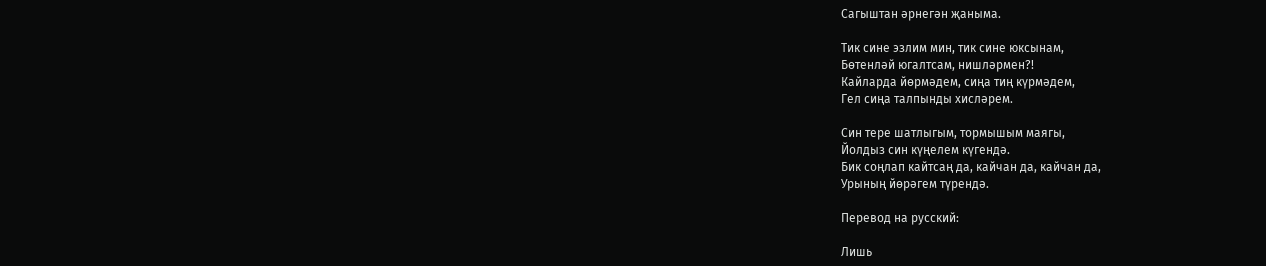Сагыштан әрнегән җаныма.

Тик сине эзлим мин, тик сине юксынам,
Бөтенләй югалтсам, нишләрмен?!
Кайларда йөрмәдем, сиңа тиң күрмәдем,
Гел сиңа талпынды хисләрем.

Син тере шатлыгым, тормышым маягы,
Йолдыз син күңелем күгендә.
Бик соңлап кайтсаң да, кайчан да, кайчан да,
Урының йөрәгем түрендә.

Перевод на русский:

Лишь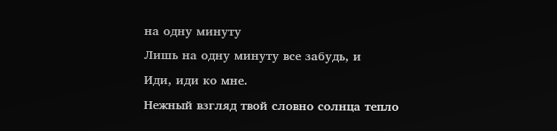на одну минуту
Лишь на одну минуту все забудь, и
Иди, иди ко мне.
Нежный взгляд твой словно солнца тепло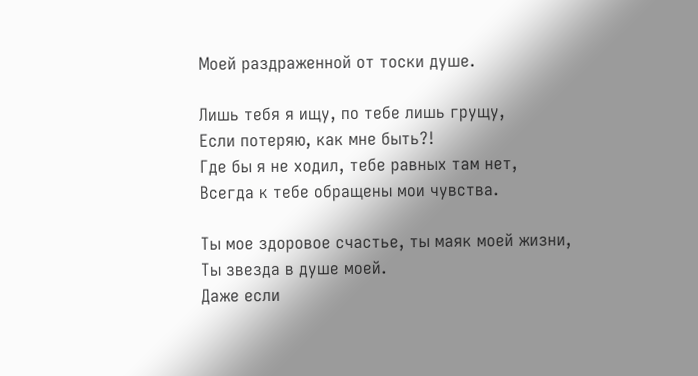Моей раздраженной от тоски душе.

Лишь тебя я ищу, по тебе лишь грущу,
Если потеряю, как мне быть?!
Где бы я не ходил, тебе равных там нет,
Всегда к тебе обращены мои чувства.

Ты мое здоровое счастье, ты маяк моей жизни,
Ты звезда в душе моей.
Даже если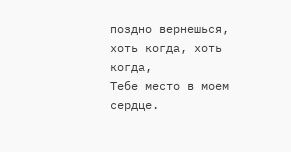поздно вернешься, хоть когда, хоть когда,
Тебе место в моем сердце.